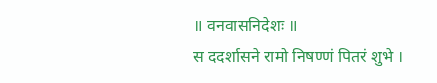॥ वनवासनिदेशः ॥
स ददर्शासने रामो निषण्णं पितरं शुभे ।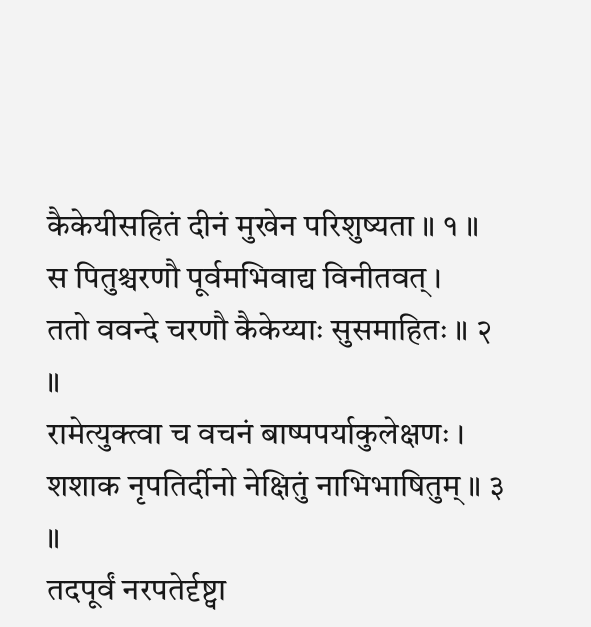कैकेयीसहितं दीनं मुखेन परिशुष्यता ॥ १ ॥
स पितुश्चरणौ पूर्वमभिवाद्य विनीतवत् ।
ततो ववन्दे चरणौ कैकेय्याः सुसमाहितः ॥ २ ॥
रामेत्युक्त्वा च वचनं बाष्पपर्याकुलेक्षणः ।
शशाक नृपतिर्दीनो नेक्षितुं नाभिभाषितुम् ॥ ३ ॥
तदपूर्वं नरपतेर्दृष्ट्वा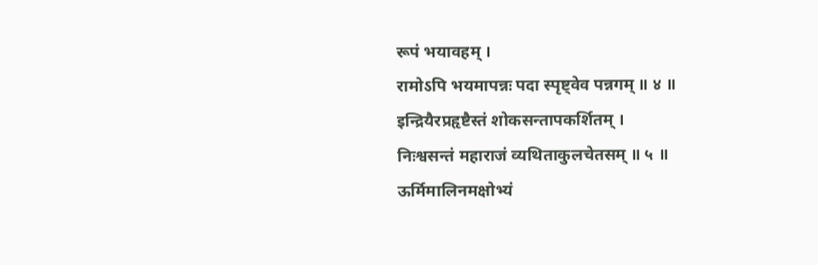रूपं भयावहम् ।
रामोऽपि भयमापन्नः पदा स्पृष्ट्वेव पन्नगम् ॥ ४ ॥
इन्द्रियैरप्रहृष्टैस्तं शोकसन्तापकर्शितम् ।
निःश्वसन्तं महाराजं व्यथिताकुलचेतसम् ॥ ५ ॥
ऊर्मिमालिनमक्षोभ्यं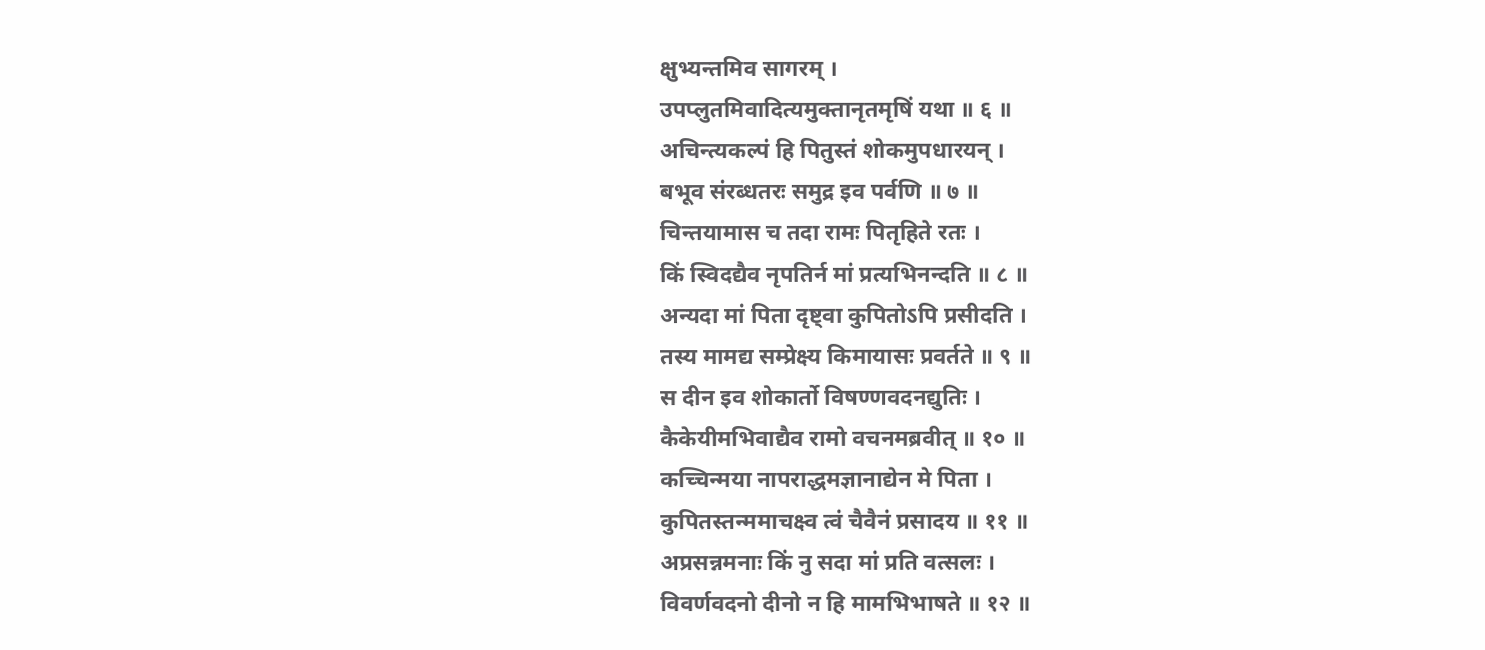क्षुभ्यन्तमिव सागरम् ।
उपप्लुतमिवादित्यमुक्तानृतमृषिं यथा ॥ ६ ॥
अचिन्त्यकल्पं हि पितुस्तं शोकमुपधारयन् ।
बभूव संरब्धतरः समुद्र इव पर्वणि ॥ ७ ॥
चिन्तयामास च तदा रामः पितृहिते रतः ।
किं स्विदद्यैव नृपतिर्न मां प्रत्यभिनन्दति ॥ ८ ॥
अन्यदा मां पिता दृष्ट्वा कुपितोऽपि प्रसीदति ।
तस्य मामद्य सम्प्रेक्ष्य किमायासः प्रवर्तते ॥ ९ ॥
स दीन इव शोकार्तो विषण्णवदनद्युतिः ।
कैकेयीमभिवाद्यैव रामो वचनमब्रवीत् ॥ १० ॥
कच्चिन्मया नापराद्धमज्ञानाद्येन मे पिता ।
कुपितस्तन्ममाचक्ष्व त्वं चैवैनं प्रसादय ॥ ११ ॥
अप्रसन्नमनाः किं नु सदा मां प्रति वत्सलः ।
विवर्णवदनो दीनो न हि मामभिभाषते ॥ १२ ॥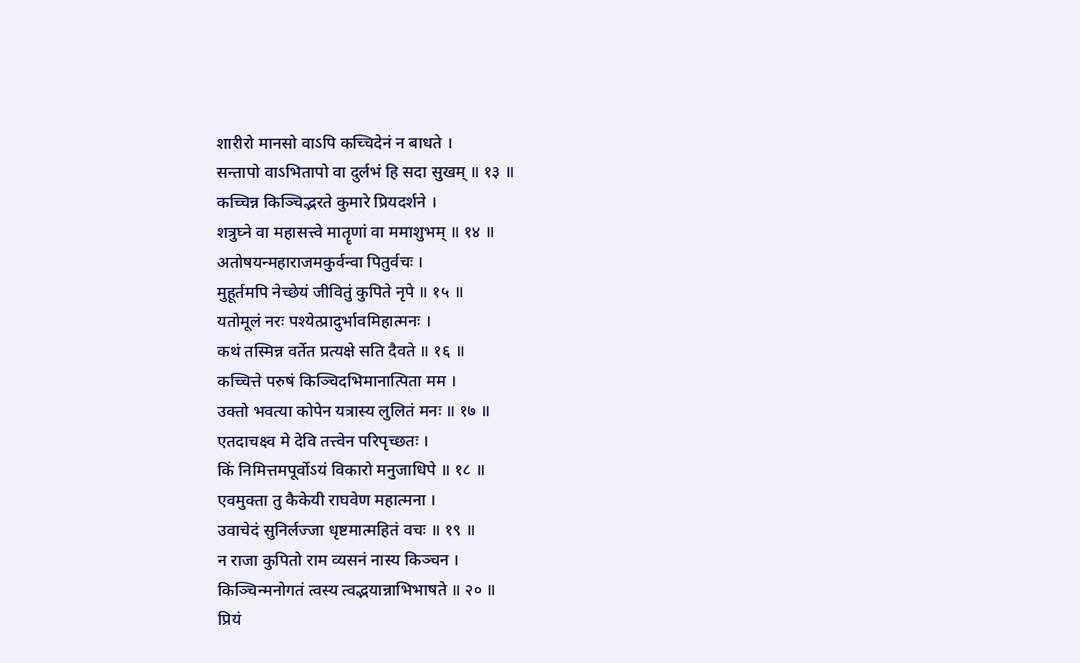शारीरो मानसो वाऽपि कच्चिदेनं न बाधते ।
सन्तापो वाऽभितापो वा दुर्लभं हि सदा सुखम् ॥ १३ ॥
कच्चिन्न किञ्चिद्भरते कुमारे प्रियदर्शने ।
शत्रुघ्ने वा महासत्त्वे मातॄणां वा ममाशुभम् ॥ १४ ॥
अतोषयन्महाराजमकुर्वन्वा पितुर्वचः ।
मुहूर्तमपि नेच्छेयं जीवितुं कुपिते नृपे ॥ १५ ॥
यतोमूलं नरः पश्येत्प्रादुर्भावमिहात्मनः ।
कथं तस्मिन्न वर्तेत प्रत्यक्षे सति दैवते ॥ १६ ॥
कच्चित्ते परुषं किञ्चिदभिमानात्पिता मम ।
उक्तो भवत्या कोपेन यत्रास्य लुलितं मनः ॥ १७ ॥
एतदाचक्ष्व मे देवि तत्त्वेन परिपृच्छतः ।
किं निमित्तमपूर्वोऽयं विकारो मनुजाधिपे ॥ १८ ॥
एवमुक्ता तु कैकेयी राघवेण महात्मना ।
उवाचेदं सुनिर्लज्जा धृष्टमात्महितं वचः ॥ १९ ॥
न राजा कुपितो राम व्यसनं नास्य किञ्चन ।
किञ्चिन्मनोगतं त्वस्य त्वद्भयान्नाभिभाषते ॥ २० ॥
प्रियं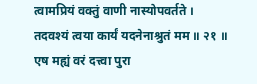त्वामप्रियं वक्तुं वाणी नास्योपवर्तते ।
तदवश्यं त्वया कार्यं यदनेनाश्रुतं मम ॥ २१ ॥
एष मह्यं वरं दत्त्वा पुरा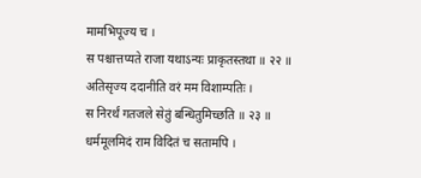मामभिपूज्य च ।
स पश्चात्तप्यते राजा यथाऽन्यः प्राकृतस्तथा ॥ २२ ॥
अतिसृज्य ददानीति वरं मम विशाम्पतिः ।
स निरर्थं गतजले सेतुं बन्धितुमिच्छति ॥ २३ ॥
धर्ममूलमिदं राम विदितं च सतामपि ।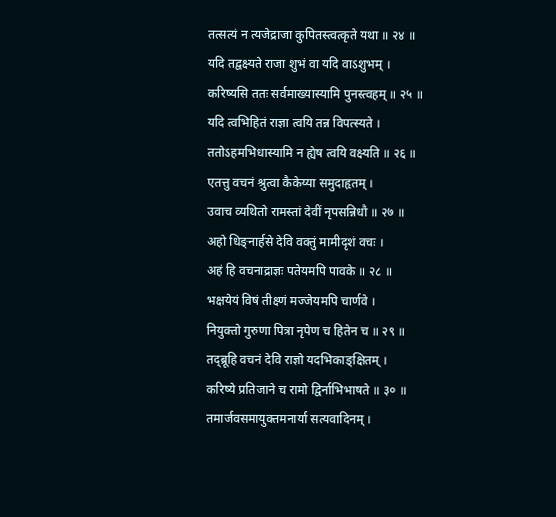तत्सत्यं न त्यजेद्राजा कुपितस्त्वत्कृते यथा ॥ २४ ॥
यदि तद्वक्ष्यते राजा शुभं वा यदि वाऽशुभम् ।
करिष्यसि ततः सर्वमाख्यास्यामि पुनस्त्वहम् ॥ २५ ॥
यदि त्वभिहितं राज्ञा त्वयि तन्न विपत्स्यते ।
ततोऽहमभिधास्यामि न ह्येष त्वयि वक्ष्यति ॥ २६ ॥
एतत्तु वचनं श्रुत्वा कैकेय्या समुदाहृतम् ।
उवाच व्यथितो रामस्तां देवीं नृपसन्निधौ ॥ २७ ॥
अहो धिङ्नार्हसे देवि वक्तुं मामीदृशं वचः ।
अहं हि वचनाद्राज्ञः पतेयमपि पावके ॥ २८ ॥
भक्षयेयं विषं तीक्ष्णं मज्जेयमपि चार्णवे ।
नियुक्तो गुरुणा पित्रा नृपेण च हितेन च ॥ २९ ॥
तद्ब्रूहि वचनं देवि राज्ञो यदभिकाङ्क्षितम् ।
करिष्ये प्रतिजाने च रामो द्विर्नाभिभाषते ॥ ३० ॥
तमार्जवसमायुक्तमनार्या सत्यवादिनम् ।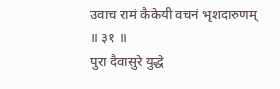उवाच रामं कैकेयी वचनं भृशदारुणम् ॥ ३१ ॥
पुरा दैवासुरे युद्धे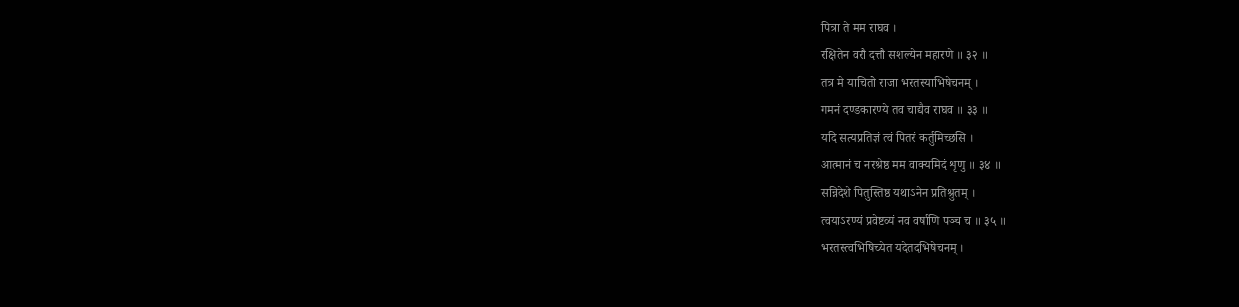पित्रा ते मम राघव ।
रक्षितेन वरौ दत्तौ सशल्येन महारणे ॥ ३२ ॥
तत्र मे याचितो राजा भरतस्याभिषेचनम् ।
गमनं दण्डकारण्ये तव चाद्यैव राघव ॥ ३३ ॥
यदि सत्यप्रतिज्ञं त्वं पितरं कर्तुमिच्छसि ।
आत्मानं च नरश्रेष्ठ मम वाक्यमिदं शृणु ॥ ३४ ॥
सन्निदेशे पितुस्तिष्ठ यथाऽनेन प्रतिश्रुतम् ।
त्वयाऽरण्यं प्रवेष्टव्यं नव वर्षाणि पञ्च च ॥ ३५ ॥
भरतस्त्वभिषिच्येत यदेतदभिषेचनम् ।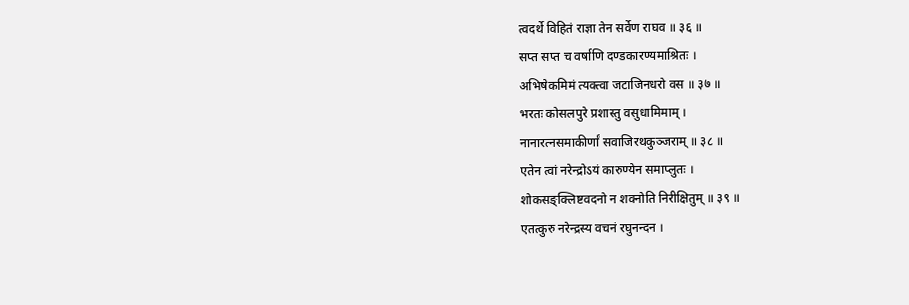त्वदर्थे विहितं राज्ञा तेन सर्वेण राघव ॥ ३६ ॥
सप्त सप्त च वर्षाणि दण्डकारण्यमाश्रितः ।
अभिषेकमिमं त्यक्त्वा जटाजिनधरो वस ॥ ३७ ॥
भरतः कोसलपुरे प्रशास्तु वसुधामिमाम् ।
नानारत्नसमाकीर्णां सवाजिरथकुञ्जराम् ॥ ३८ ॥
एतेन त्वां नरेन्द्रोऽयं कारुण्येन समाप्लुतः ।
शोकसङ्क्लिष्टवदनो न शक्नोति निरीक्षितुम् ॥ ३९ ॥
एतत्कुरु नरेन्द्रस्य वचनं रघुनन्दन ।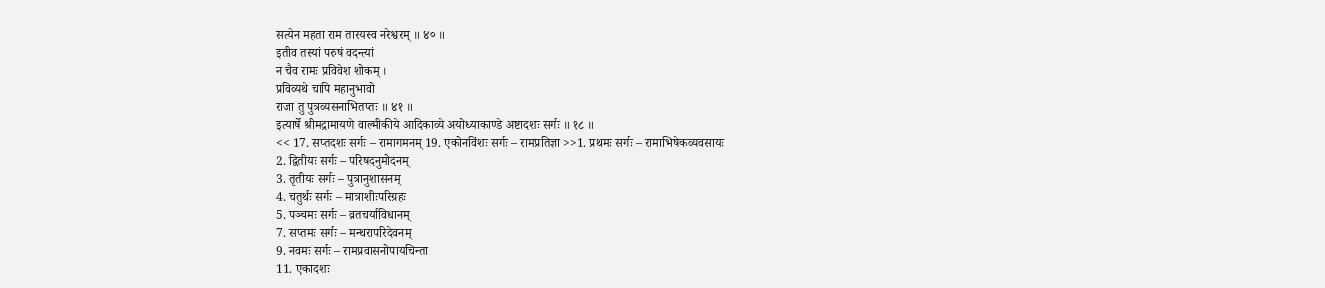सत्येन महता राम तारयस्व नरेश्वरम् ॥ ४० ॥
इतीव तस्यां परुषं वदन्त्यां
न चैव रामः प्रविवेश शोकम् ।
प्रविव्यथे चापि महानुभावो
राजा तु पुत्रव्यसनाभितप्तः ॥ ४१ ॥
इत्यार्षे श्रीमद्रामायणे वाल्मीकीये आदिकाव्ये अयोध्याकाण्डे अष्टादशः सर्गः ॥ १८ ॥
<< 17. सप्तदशः सर्गः – रामागमनम् 19. एकोनविंशः सर्गः – रामप्रतिज्ञा >>1. प्रथमः सर्गः – रामाभिषेकव्यवसायः
2. द्वितीयः सर्गः – परिषदनुमोदनम्
3. तृतीयः सर्गः – पुत्रानुशासनम्
4. चतुर्थः सर्गः – मात्राशीःपरिग्रहः
5. पञ्चमः सर्गः – व्रतचर्याविधानम्
7. सप्तमः सर्गः – मन्थरापरिदेवनम्
9. नवमः सर्गः – रामप्रवासनोपायचिन्ता
11. एकादशः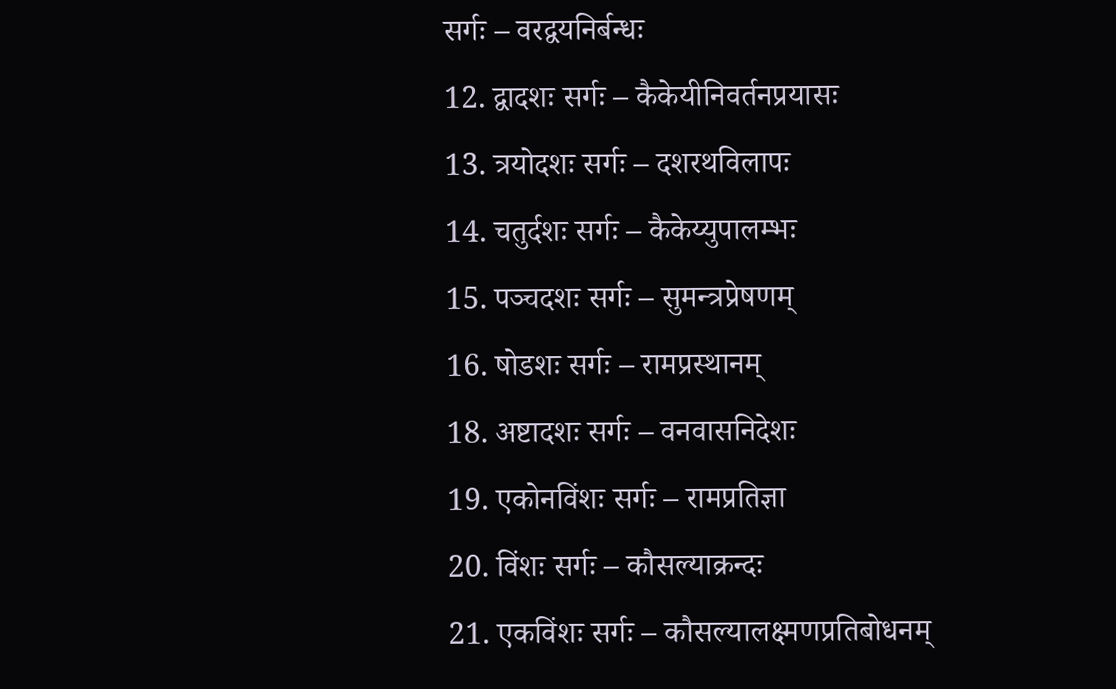सर्गः – वरद्वयनिर्बन्धः
12. द्वादशः सर्गः – कैकेयीनिवर्तनप्रयासः
13. त्रयोदशः सर्गः – दशरथविलापः
14. चतुर्दशः सर्गः – कैकेय्युपालम्भः
15. पञ्चदशः सर्गः – सुमन्त्रप्रेषणम्
16. षोडशः सर्गः – रामप्रस्थानम्
18. अष्टादशः सर्गः – वनवासनिदेशः
19. एकोनविंशः सर्गः – रामप्रतिज्ञा
20. विंशः सर्गः – कौसल्याक्रन्दः
21. एकविंशः सर्गः – कौसल्यालक्ष्मणप्रतिबोधनम्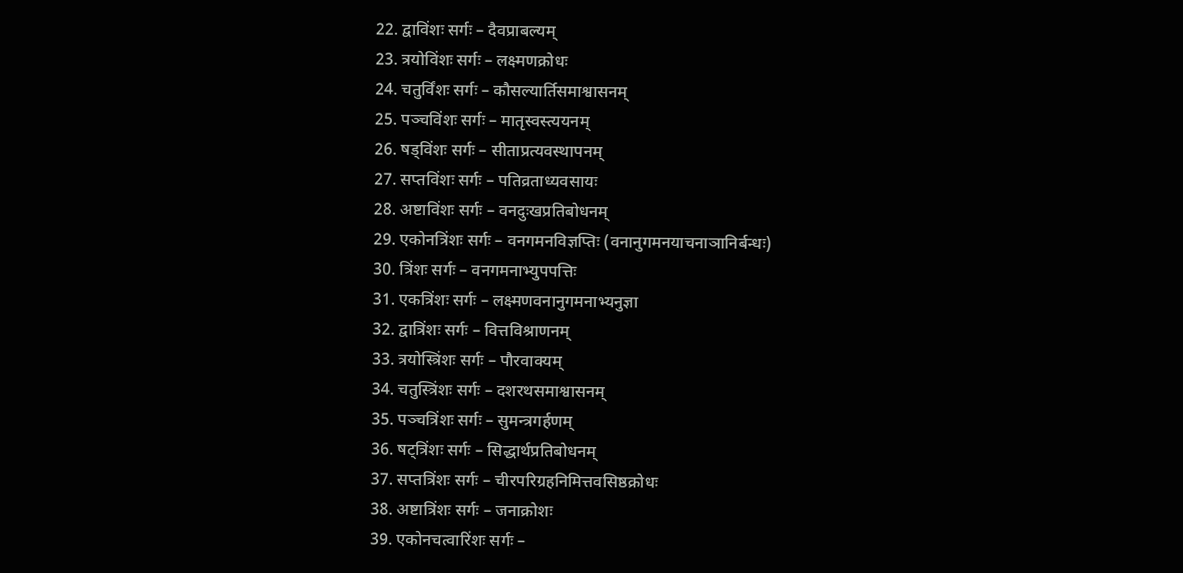22. द्वाविंशः सर्गः – दैवप्राबल्यम्
23. त्रयोविंशः सर्गः – लक्ष्मणक्रोधः
24. चतुर्विंशः सर्गः – कौसल्यार्तिसमाश्वासनम्
25. पञ्चविंशः सर्गः – मातृस्वस्त्ययनम्
26. षड्विंशः सर्गः – सीताप्रत्यवस्थापनम्
27. सप्तविंशः सर्गः – पतिव्रताध्यवसायः
28. अष्टाविंशः सर्गः – वनदुःखप्रतिबोधनम्
29. एकोनत्रिंशः सर्गः – वनगमनविज्ञप्तिः (वनानुगमनयाचनाञानिर्बन्धः)
30. त्रिंशः सर्गः – वनगमनाभ्युपपत्तिः
31. एकत्रिंशः सर्गः – लक्ष्मणवनानुगमनाभ्यनुज्ञा
32. द्वात्रिंशः सर्गः – वित्तविश्राणनम्
33. त्रयोस्त्रिंशः सर्गः – पौरवाक्यम्
34. चतुस्त्रिंशः सर्गः – दशरथसमाश्वासनम्
35. पञ्चत्रिंशः सर्गः – सुमन्त्रगर्हणम्
36. षट्त्रिंशः सर्गः – सिद्धार्थप्रतिबोधनम्
37. सप्तत्रिंशः सर्गः – चीरपरिग्रहनिमित्तवसिष्ठक्रोधः
38. अष्टात्रिंशः सर्गः – जनाक्रोशः
39. एकोनचत्वारिंशः सर्गः –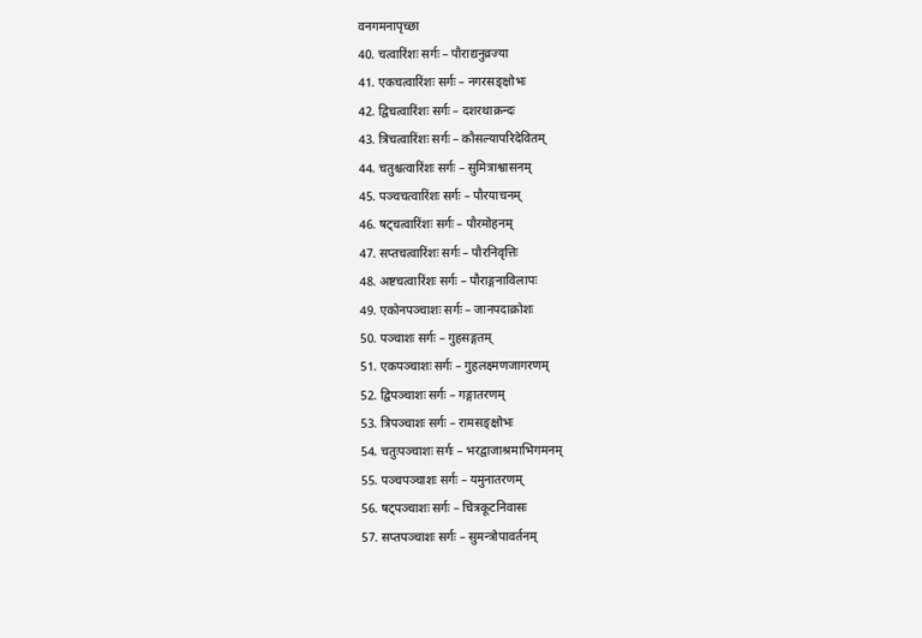वनगमनापृच्छा
40. चत्वारिंशः सर्गः – पौराद्यनुव्रज्या
41. एकचत्वारिंशः सर्गः – नगरसङ्क्षोभः
42. द्विचत्वारिंशः सर्गः – दशरथाक्रन्दः
43. त्रिचत्वारिंशः सर्गः – कौसल्यापरिदेवितम्
44. चतुश्चत्वारिंशः सर्गः – सुमित्राश्वासनम्
45. पञ्चचत्वारिंशः सर्गः – पौरयाचनम्
46. षट्चत्वारिंशः सर्गः – पौरमोहनम्
47. सप्तचत्वारिंशः सर्गः – पौरनिवृत्तिः
48. अष्टचत्वारिंशः सर्गः – पौराङ्गनाविलापः
49. एकोनपञ्चाशः सर्गः – जानपदाक्रोशः
50. पञ्चाशः सर्गः – गुहसङ्गतम्
51. एकपञ्चाशः सर्गः – गुहलक्ष्मणजागरणम्
52. द्विपञ्चाशः सर्गः – गङ्गातरणम्
53. त्रिपञ्चाशः सर्गः – रामसङ्क्षोभः
54. चतुःपञ्चाशः सर्गः – भरद्वाजाश्रमाभिगमनम्
55. पञ्चपञ्चाशः सर्गः – यमुनातरणम्
56. षट्पञ्चाशः सर्गः – चित्रकूटनिवासः
57. सप्तपञ्चाशः सर्गः – सुमन्त्रोपावर्तनम्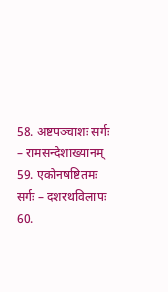58. अष्टपञ्चाशः सर्गः – रामसन्देशाख्यानम्
59. एकोनषष्टितमः सर्गः – दशरथविलापः
60.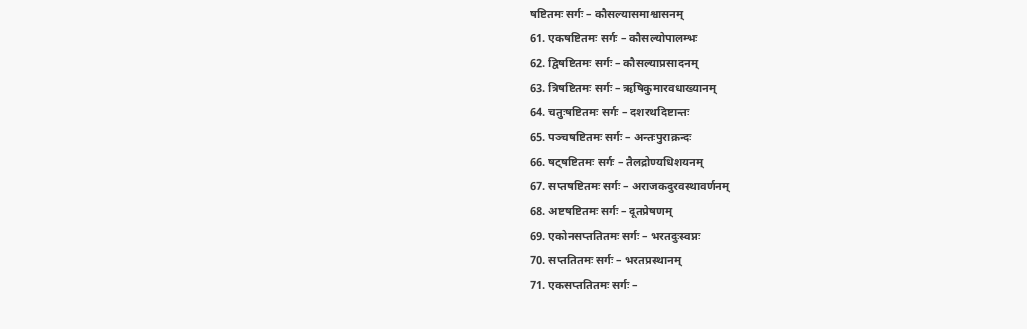षष्टितमः सर्गः – कौसल्यासमाश्वासनम्
61. एकषष्टितमः सर्गः – कौसल्योपालम्भः
62. द्विषष्टितमः सर्गः – कौसल्याप्रसादनम्
63. त्रिषष्टितमः सर्गः – ऋषिकुमारवधाख्यानम्
64. चतुःषष्टितमः सर्गः – दशरथदिष्टान्तः
65. पञ्चषष्टितमः सर्गः – अन्तःपुराक्रन्दः
66. षट्षष्टितमः सर्गः – तैलद्रोण्यधिशयनम्
67. सप्तषष्टितमः सर्गः – अराजकदुरवस्थावर्णनम्
68. अष्टषष्टितमः सर्गः – दूतप्रेषणम्
69. एकोनसप्ततितमः सर्गः – भरतदुःस्वप्नः
70. सप्ततितमः सर्गः – भरतप्रस्थानम्
71. एकसप्ततितमः सर्गः –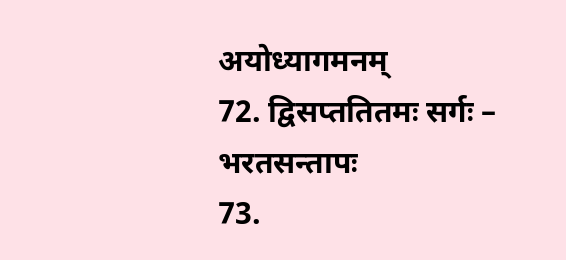अयोध्यागमनम्
72. द्विसप्ततितमः सर्गः – भरतसन्तापः
73.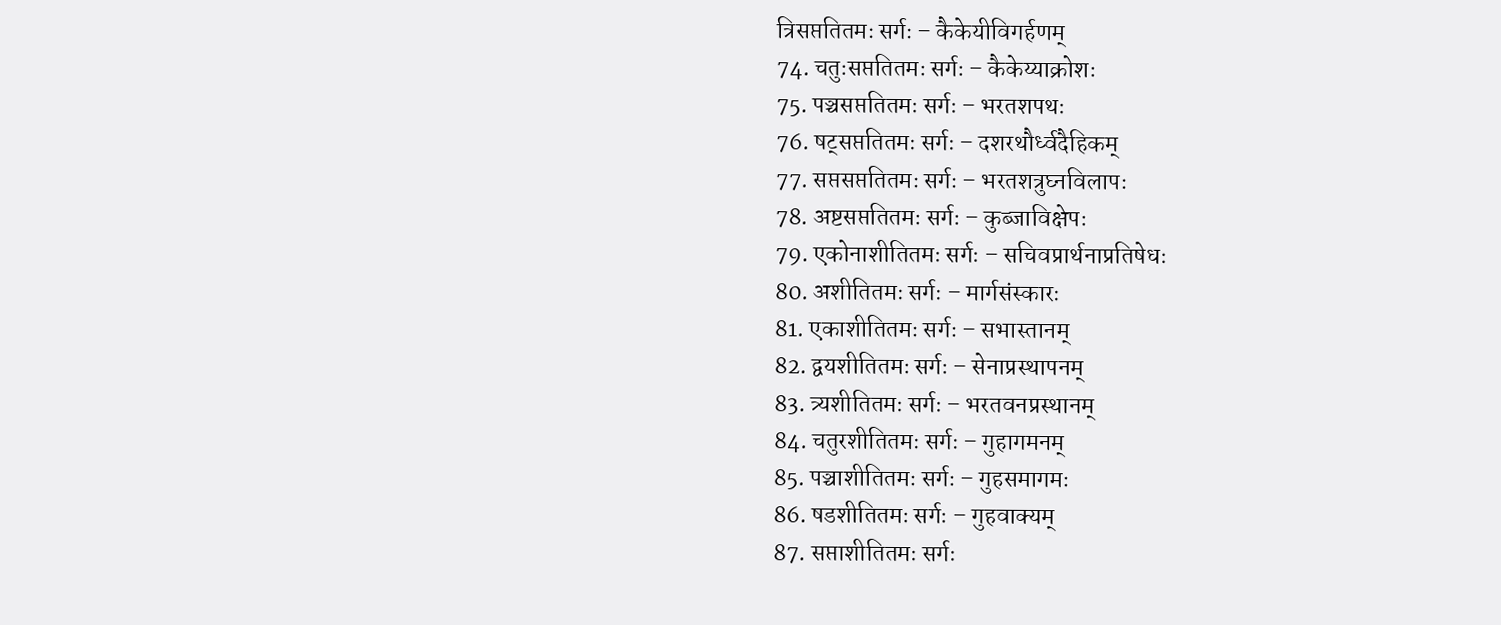त्रिसप्ततितमः सर्गः – कैकेयीविगर्हणम्
74. चतुःसप्ततितमः सर्गः – कैकेय्याक्रोशः
75. पञ्चसप्ततितमः सर्गः – भरतशपथः
76. षट्सप्ततितमः सर्गः – दशरथौर्ध्वदैहिकम्
77. सप्तसप्ततितमः सर्गः – भरतशत्रुघ्नविलापः
78. अष्टसप्ततितमः सर्गः – कुब्जाविक्षेपः
79. एकोनाशीतितमः सर्गः – सचिवप्रार्थनाप्रतिषेधः
80. अशीतितमः सर्गः – मार्गसंस्कारः
81. एकाशीतितमः सर्गः – सभास्तानम्
82. द्वयशीतितमः सर्गः – सेनाप्रस्थापनम्
83. त्र्यशीतितमः सर्गः – भरतवनप्रस्थानम्
84. चतुरशीतितमः सर्गः – गुहागमनम्
85. पञ्चाशीतितमः सर्गः – गुहसमागमः
86. षडशीतितमः सर्गः – गुहवाक्यम्
87. सप्ताशीतितमः सर्गः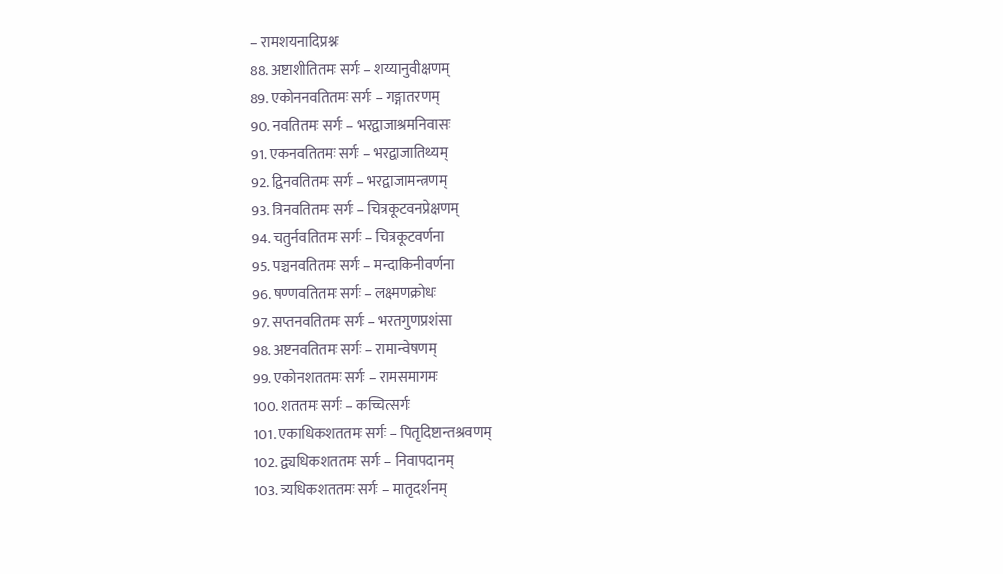– रामशयनादिप्रश्नः
88. अष्टाशीतितमः सर्गः – शय्यानुवीक्षणम्
89. एकोननवतितमः सर्गः – गङ्गातरणम्
90. नवतितमः सर्गः – भरद्वाजाश्रमनिवासः
91. एकनवतितमः सर्गः – भरद्वाजातिथ्यम्
92. द्विनवतितमः सर्गः – भरद्वाजामन्त्रणम्
93. त्रिनवतितमः सर्गः – चित्रकूटवनप्रेक्षणम्
94. चतुर्नवतितमः सर्गः – चित्रकूटवर्णना
95. पञ्चनवतितमः सर्गः – मन्दाकिनीवर्णना
96. षण्णवतितमः सर्गः – लक्ष्मणक्रोधः
97. सप्तनवतितमः सर्गः – भरतगुणप्रशंसा
98. अष्टनवतितमः सर्गः – रामान्वेषणम्
99. एकोनशततमः सर्गः – रामसमागमः
100. शततमः सर्गः – कच्चित्सर्गः
101. एकाधिकशततमः सर्गः – पितृदिष्टान्तश्रवणम्
102. द्व्यधिकशततमः सर्गः – निवापदानम्
103. त्र्यधिकशततमः सर्गः – मातृदर्शनम्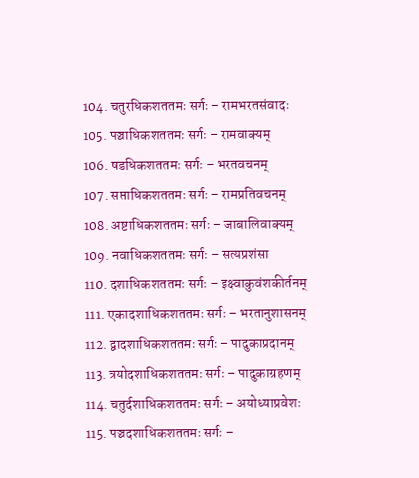104. चतुरधिकशततमः सर्गः – रामभरतसंवादः
105. पञ्चाधिकशततमः सर्गः – रामवाक्यम्
106. षडधिकशततमः सर्गः – भरतवचनम्
107. सप्ताधिकशततमः सर्गः – रामप्रतिवचनम्
108. अष्टाधिकशततमः सर्गः – जाबालिवाक्यम्
109. नवाधिकशततमः सर्गः – सत्यप्रशंसा
110. दशाधिकशततमः सर्गः – इक्ष्वाकुवंशकीर्तनम्
111. एकादशाधिकशततमः सर्गः – भरतानुशासनम्
112. द्वादशाधिकशततमः सर्गः – पादुकाप्रदानम्
113. त्रयोदशाधिकशततमः सर्गः – पादुकाग्रहणम्
114. चतुर्दशाधिकशततमः सर्गः – अयोध्याप्रवेशः
115. पञ्चदशाधिकशततमः सर्गः –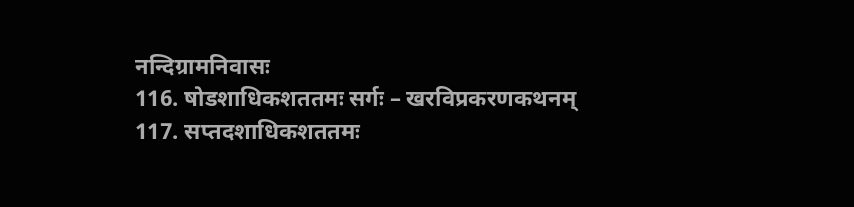नन्दिग्रामनिवासः
116. षोडशाधिकशततमः सर्गः – खरविप्रकरणकथनम्
117. सप्तदशाधिकशततमः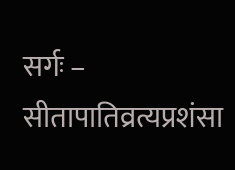सर्गः – सीतापातिव्रत्यप्रशंसा